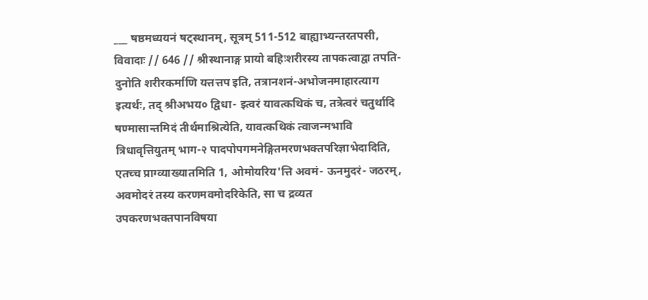___ षष्ठमध्ययनं षट्स्थानम्, सूत्रम् 511-512 बाह्याभ्यन्तरतपसी, विवादाः // 646 // श्रीस्थानाङ्ग प्रायो बहिःशरीरस्य तापकत्वाद्वा तपति- दुनोति शरीरकर्माणि यत्तत्तप इति, तत्रानशनं-अभोजनमाहारत्याग इत्यर्थः, तद् श्रीअभय० द्विधा- इत्वरं यावत्कथिकं च, तत्रेत्वरं चतुर्थादि षण्मासान्तमिदं तीर्थमाश्रित्येति, यावत्कथिकं त्वाजन्मभावि त्रिधावृत्तियुतम् भाग-२ पादपोपगमनेङ्गितमरणभक्तपरिज्ञाभेदादिति, एतच्च प्राग्व्याख्यातमिति 1, ओमोयरिय'त्ति अवमं- ऊनमुदरं- जठरम्, अवमोदरं तस्य करणमवमोदरिकेति, सा च द्रव्यत उपकरणभक्तपानविषया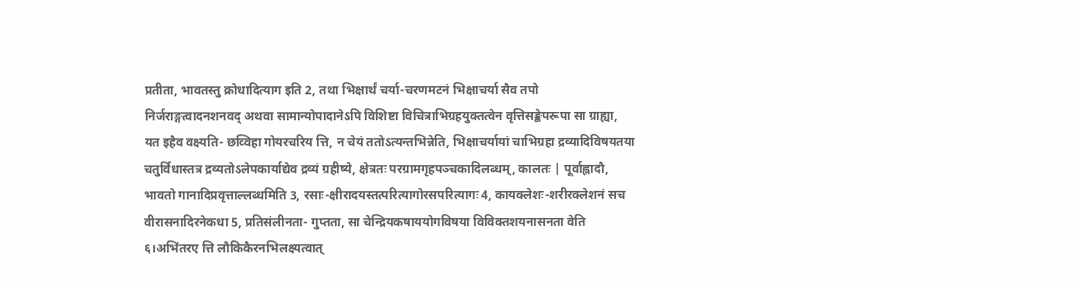प्रतीता, भावतस्तु क्रोधादित्याग इति 2, तथा भिक्षार्थं चर्या-चरणमटनं भिक्षाचर्या सैव तपो निर्जराङ्गत्वादनशनवद् अथवा सामान्योपादानेऽपि विशिष्टा विचित्राभिग्रहयुक्तत्वेन वृत्तिसङ्केपरूपा सा ग्राह्या, यत इहैव वक्ष्यति- छव्विहा गोयरचरिय त्ति, न चेयं ततोऽत्यन्तभिन्नेति, भिक्षाचर्यायां चाभिग्रहा द्रव्यादिविषयतया चतुर्विधास्तत्र द्रव्यतोऽलेपकार्याद्येव द्रव्यं ग्रहीष्ये, क्षेत्रतः परग्रामगृहपञ्चकादिलब्धम्, कालतः | पूर्वाह्लादौ, भावतो गानादिप्रवृत्ताल्लब्धमिति 3, रसाः-क्षीरादयस्तत्परित्यागोरसपरित्यागः 4, कायक्लेशः-शरीरक्लेशनं सच वीरासनादिरनेकधा 5, प्रतिसंलीनता- गुप्तता, सा चेन्द्रियकषाययोगविषया विविक्तशयनासनता वेति ६।अभिंतरए त्ति लौकिकैरनभिलक्ष्यत्वात्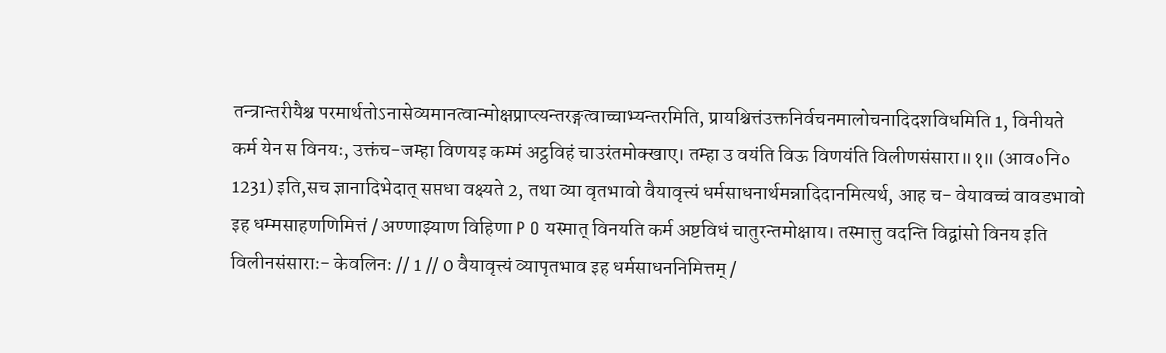तन्त्रान्तरीयैश्च परमार्थतोऽनासेव्यमानत्वान्मोक्षप्राप्त्यन्तरङ्गत्वाच्चाभ्यन्तरमिति, प्रायश्चित्तंउक्तनिर्वचनमालोचनादिदशविधमिति 1, विनीयते कर्म येन स विनयः, उक्तंच-जम्हा विणयइ कम्मं अट्ठविहं चाउरंतमोक्खाए। तम्हा उ वयंति विऊ विणयंति विलीणसंसारा॥१॥ (आव०नि० 1231) इति,सच ज्ञानादिभेदात् सप्तधा वक्ष्यते 2, तथा व्या वृतभावो वैयावृत्त्यं धर्मसाधनार्थमन्नादिदानमित्यर्थ, आह च- वेयावच्चं वावडभावो इह धम्मसाहणणिमित्तं / अण्णाझ्याण विहिणा P O यस्मात् विनयति कर्म अष्टविधं चातुरन्तमोक्षाय। तस्मात्तु वदन्ति विद्वांसो विनय इति विलीनसंसाराः- केवलिनः // 1 // 0 वैयावृत्त्यं व्यापृतभाव इह धर्मसाधननिमित्तम् /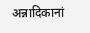अन्नादिकानां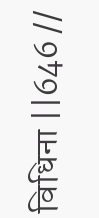विधिना ||646 //